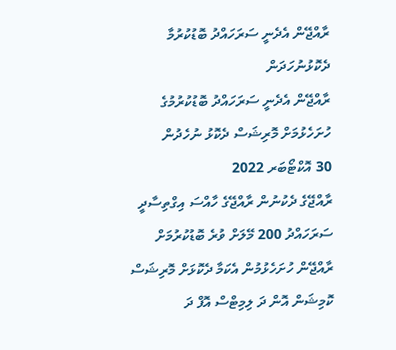ރާއްޖޭން އެދެނީ ސަރަހައްދު ބޮޑުކުރުމާ ދެކޮޅުނުހަދަން
ރާއްޖޭން އެދެނީ ސަރަހައްދު ބޮޑުކުރުމުގެ ހުށަހެޅުމަށް މޮރިޝަސް ދެކޮޅު ނުހެދުން
30 އޮކްޓޯބަރ 2022
ރާއްޖޭގެ ދެކުނުން ރާއްޖޭގެ ހާއްސަ އިގްތިސާދީ ސަރަހައްދު 200 މޭލަށް ވުރެ ބޮޑުކުރުމަށް ރާއްޖޭން ހުށަހެޅުމުން އެކަމާ ދެކޮޅަށް މޮރިޝަސް ކޮމިޝަން އޮން ދަ ލިމިޓްސް އޮފް ދަ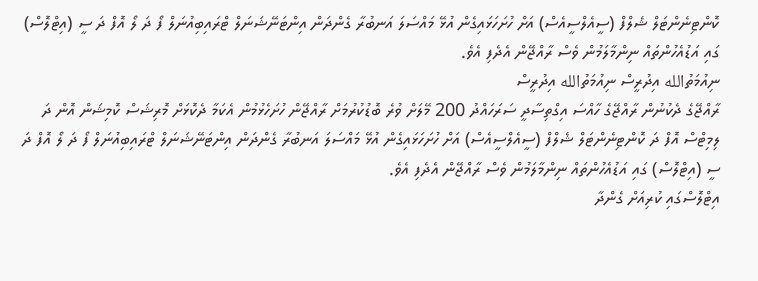ކޮންޓިނެންޓަލް ޝެލްފް (ސީއެލްސީއެސް) އަށް ހުށަހަޅައިގެން އުޅޭ މައްސަލަ އަނބުރާ ގެންދަން އިންޓަނޭޝަނަލް ޓްރައިބިއުނަލް ފޯ ދަ ލޯ އޮފް ދަ ސީ (އިޓްލޮސް) ގައި އަޑުއެހުންތައް ނިންމާލަމުން ވެސް ރާއްޖޭން އެދެފި އެވެ.
ނިއުމަތުالله އިދުރީސް ނިއުމަތުالله އިދުރީސް
ރާއްޖޭގެ ދެކުނުން ރާއްޖޭގެ ހާއްސަ އިގްތިސާދީ ސަރަހައްދު 200 މޭލަށް ވުރެ ބޮޑުކުރުމަށް ރާއްޖޭން ހުށަހެޅުމުން އެކަމާ ދެކޮޅަށް މޮރިޝަސް ކޮމިޝަން އޮން ދަ ލިމިޓްސް އޮފް ދަ ކޮންޓިނެންޓަލް ޝެލްފް (ސީއެލްސީއެސް) އަށް ހުށަހަޅައިގެން އުޅޭ މައްސަލަ އަނބުރާ ގެންދަން އިންޓަނޭޝަނަލް ޓްރައިބިއުނަލް ފޯ ދަ ލޯ އޮފް ދަ ސީ (އިޓްލޮސް) ގައި އަޑުއެހުންތައް ނިންމާލަމުން ވެސް ރާއްޖޭން އެދެފި އެވެ.
އިޓްލޮސްގައި ކުރިއަށް ގެންދާ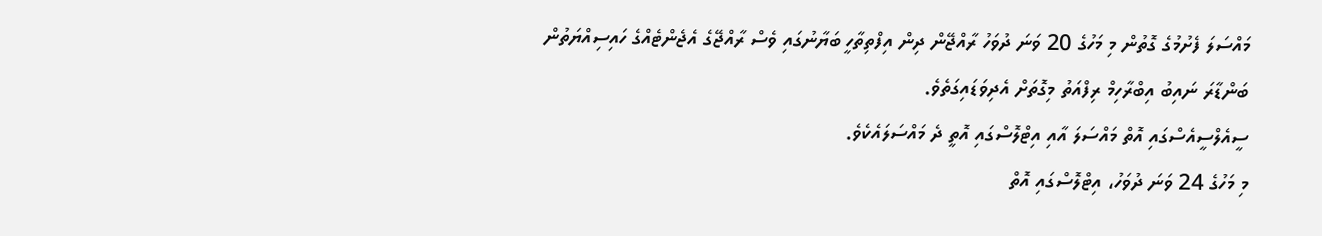މައްސަލަ ފެށުމުގެ ގޮތުން މި މަހުގެ 20 ވަނަ ދުވަހު ރާއްޖޭން ދިން އިފްތިތާހީ ބަޔާނުގައި ވެސް ރާއްޖޭގެ އެޖެންޓެއްގެ ހައިސިއްޔަތުން ބަންޑާރަ ނައިބު އިބްރާހިމް ރިފްއަތު މިގޮތަށް އެދިވަޑައިގަތެވެ.
ސީއެލްސީއެސްގައި އޮތް މައްސަލަ އާއި އިޓްލޮސްގައި އޮތީ ދެ މައްސަލައެކެވެ.
މި މަހުގެ 24 ވަނަ ދުވަހު، އިޓްލޮސްގައި އޮތް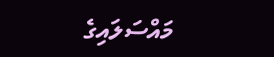މައްސަލައިގެ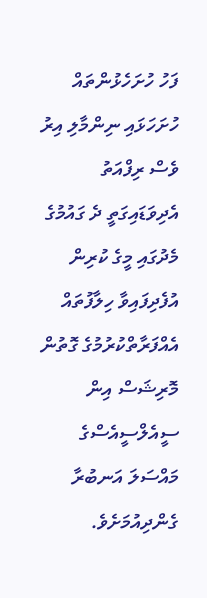ފަހު ހުށަހެޅުންތައް ހުށަހަޅައި ނިންމާލި އިރު ވެސް ރިފްއަތު އެދިވަޑައިގަތީ ދެ ގައުމުގެ މެދުގައި މީގެ ކުރިން އުފެދިފައިވާ ހިލާފުތައް އެއްފަރާތްކުރުމުގެ ގޮތުން މޮރިޝަސް އިން ސީއެލްސީއެސްގެ މައްސަލަ އަނބުރާ ގެންދިއުމަށެވެ.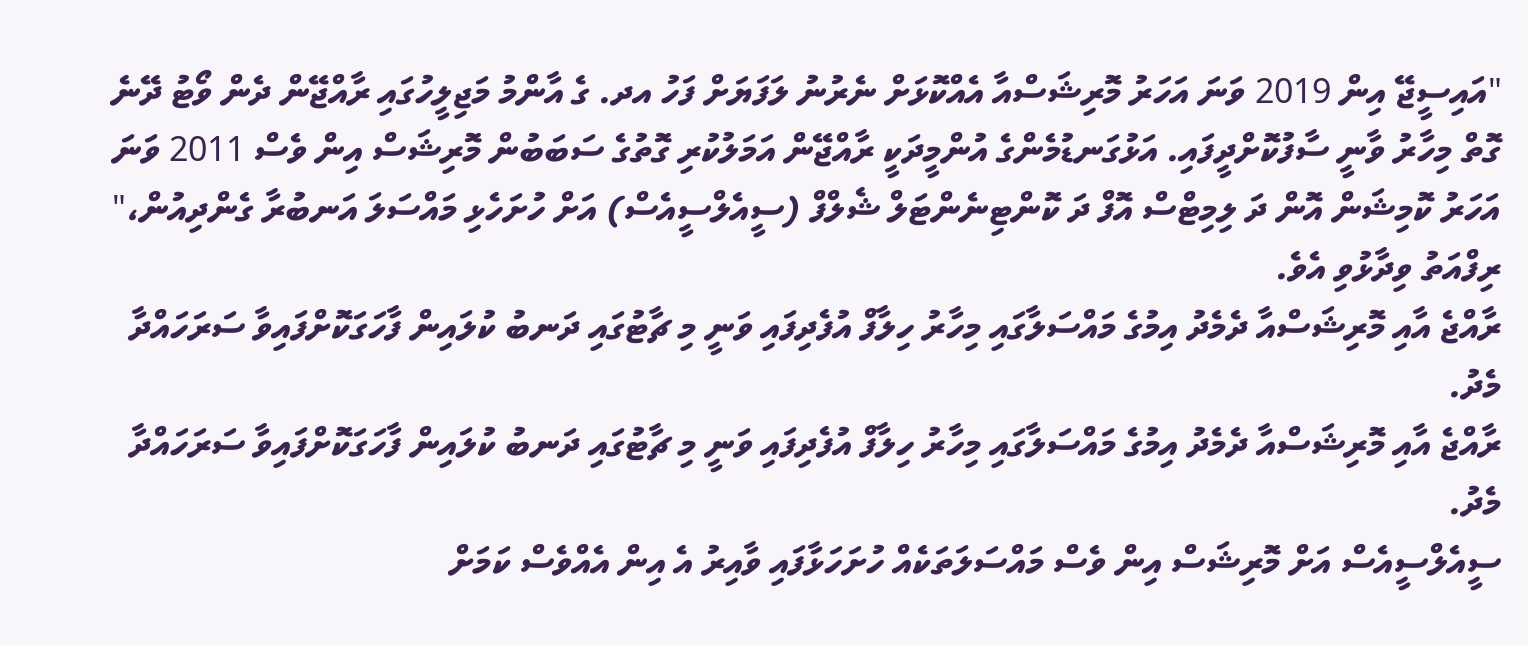"އައިސީޖޭ އިން 2019 ވަނަ އަހަރު މޮރިޝަސްއާ އެއްކޮޅަށް ނެރުނު ލަފަޔަށް ފަހު އދ. ގެ އާންމު މަޖިލީހުގައި ރާއްޖޭން ދެން ވޯޓު ދޭނެ ގޮތް މިހާރު ވާނީ ސާފުކޮށްދީފައި. އަޅުގަނޑުމެންގެ އުންމީދަކީ ރާއްޖޭން އަމަލުކުރި ގޮތުގެ ސަބަބުން މޮރިޝަސް އިން ވެސް 2011 ވަނަ އަހަރު ކޮމިޝަން އޮން ދަ ލިމިޓްސް އޮފް ދަ ކޮންޓިނެންޓަލް ޝެލްފް (ސީއެލްސީއެސް) އަށް ހުށަހެޅި މައްސަލަ އަނބުރާ ގެންދިއުން،" ރިފްއަތު ވިދާޅުވި އެވެ.
ރާއްޖެ އާއި މޮރިޝަސްއާ ދެމެދު އިމުގެ މައްސަލާގައި މިހާރު ހިލާފް އުފެދިފައި ވަނީ މި ޗާޓުގައި ދަނބު ކުލައިން ފާހަގަކޮށްފައިވާ ސަރަހައްދާ މެދު.
ރާއްޖެ އާއި މޮރިޝަސްއާ ދެމެދު އިމުގެ މައްސަލާގައި މިހާރު ހިލާފް އުފެދިފައި ވަނީ މި ޗާޓުގައި ދަނބު ކުލައިން ފާހަގަކޮށްފައިވާ ސަރަހައްދާ މެދު.
ސީއެލްސީއެސް އަށް މޮރިޝަސް އިން ވެސް މައްސަލަތަކެއް ހުށަހަޅާފައި ވާއިރު އެ އިން އެއްވެސް ކަމަށް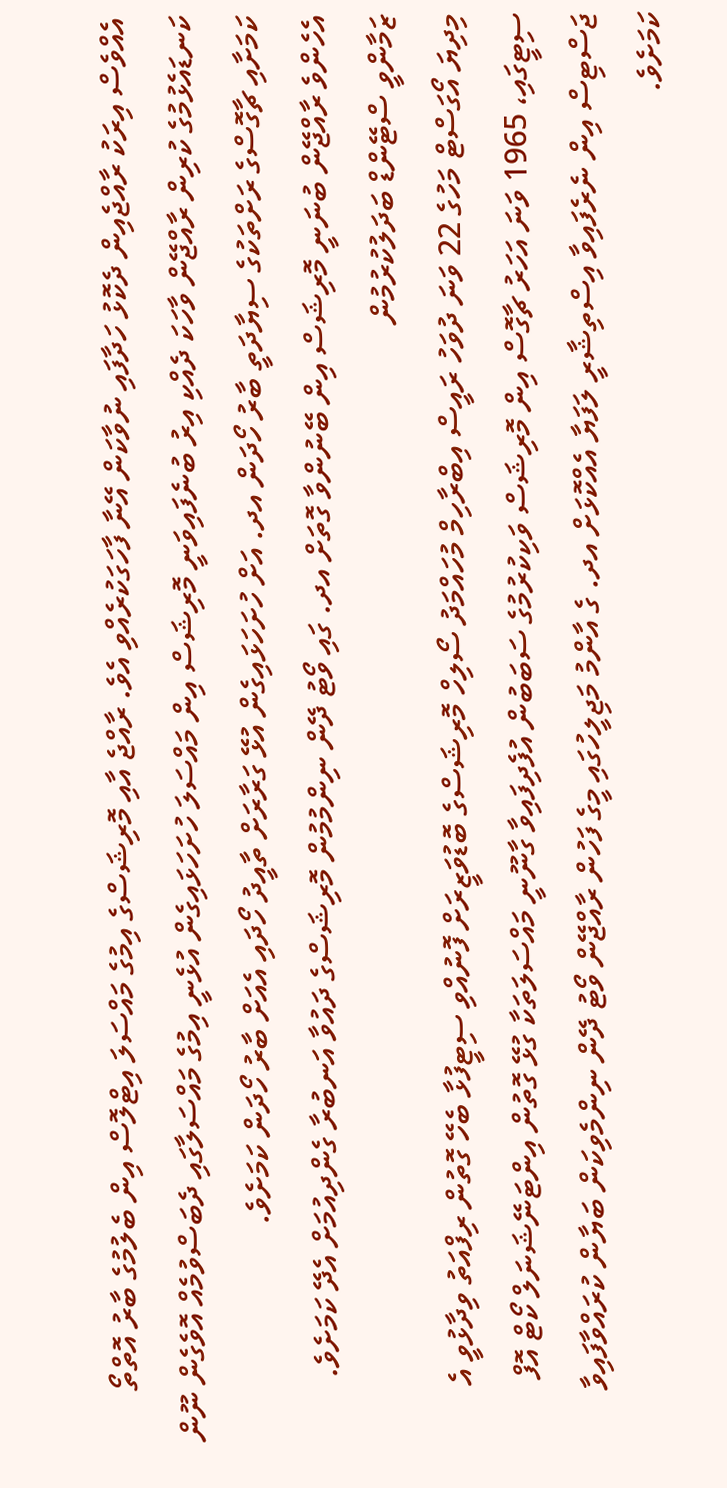އެއްވެސް އިރަކު ރާއްޖެއިން ދެކޮޅު ހަދާފައި ނުވާކަން އޭނާ ފާހަގަކުރެއްވި އެވެ. ރާއްޖެ އާއި މޮރިޝަސްގެ އިމުގެ މައްސަލަ އިޓްލޮސް އިން ބެލުމުގެ ބާރު އޮތްތޯ ކަނޑައެޅުމުގެ ކުރިން ރާއްޖޭން ވާހަކަ ދެއްކި އިރު ބުނެފައިވަނީ މޮރިޝަސް އިން މައްސަލަ ހުށަހަޅައިގެން އުޅެނީ އިމުގެ މައްސަލާގައި ދެބަސްވުމެއް އޮވެގެން ނޫން ކަމަށާއި ޗާގޮސްގެ ރަށްތަކުގެ ސިޔާދަތީ ބާރު ހޯދަން އދ. އަށް ހުށަހަޅައިގެން އުޅޭ ގަރާރަށް ތާއީދު ހޯދައި އެއަށް ބާރު ހޯދަން ކަމަށެވެ.
އެހެންވެ ރާއްޖޭން ބުނަނީ މޮރިޝަސް އިން ބޭނުންވާ ގޮތަށް އދ. ގައި ވޯޓު ދޭން ނިންމުމުން މޮރިޝަސްގެ ދައުވާ އަނބުރާ ގެންދިއުމަށް އެދޭ ކަމަށެވެ.
ޒަމާންވީ ސްޓޭންޑް ބަދަލުކުރުމުން
މިދިޔަ އޯގަސްޓް މަހުގެ 22 ވަނަ ދުވަހު ރައީސް އިބްރާހިމް މުހައްމަދު ސޯލިހް މޮރިޝަސްގެ ބޮޑުވަޒީރަށް ފޮނުއްވި ސިޓީފުޅާ ބެހޭ ގޮތުން ރިފްއަތު ވިދާޅުވީ އެ ސިޓީގައި، 1965 ވަނަ އަހަރު ޗާގޮސް އިން މޮރިޝަސް ވަކިކުރުމުގެ ސަބަބުން އުފެދިފައިވާ ގާނޫނީ މައްސަލަތަކާ ގުޅޭ ގޮތުން އިންޓަނޭޝަނަލް ކޯޓް އޮފް ޖަސްޓިސް އިން ނެރެފައިވާ އިސްތިޝާރީ ލަފަޔާ އެއްކޮޅަށް އދ. ގެ އާންމު މަޖިލީހުގައި މީގެ ފަހުން ރާއްޖޭން ވޯޓު ދޭން ނިންމެވިކަން ބަޔާން ކުރައްވާފައިވާ ކަމަށެވެ.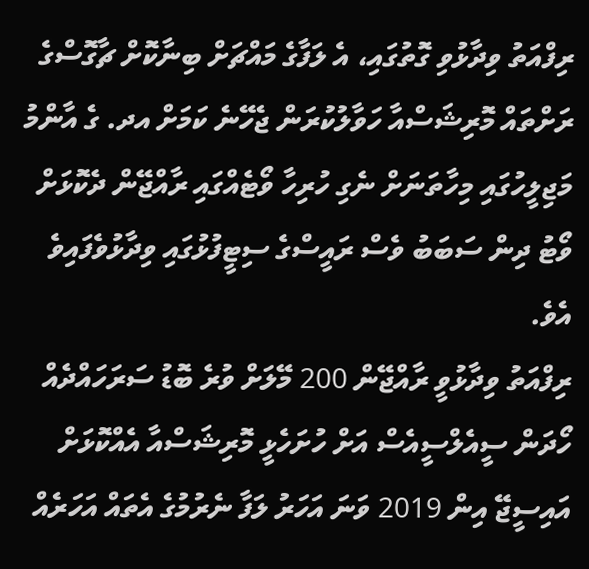ރިފްއަތު ވިދާޅުވި ގޮތުގައި، އެ ލަފާގެ މައްޗަށް ބިނާކޮށް ޗާގޮސްގެ ރަށްތައް މޮރިޝަސްއާ ހަވާލުކުރަން ޖެހޭނެ ކަމަށް އދ. ގެ އާންމު މަޖިލީހުގައި މިހާތަނަށް ނެގި ހުރިހާ ވޯޓެއްގައި ރާއްޖޭން ދެކޮޅަށް ވޯޓު ދިން ސަބަބު ވެސް ރައީސްގެ ސިޓީފުޅުގައި ވިދާޅުވެފައިވެ އެވެ.
ރިފްއަތު ވިދާޅުވީ ރާއްޖޭން 200 މޭލަށް ވުރެ ބޮޑު ސަރަހައްދެއް ހޯދަން ސީއެލްސީއެސް އަށް ހުށަހެޅީ މޮރިޝަސްއާ އެއްކޮޅަށް އައިސީޖޭ އިން 2019 ވަނަ އަހަރު ލަފާ ނެރުމުގެ އެތައް އަހަރެއް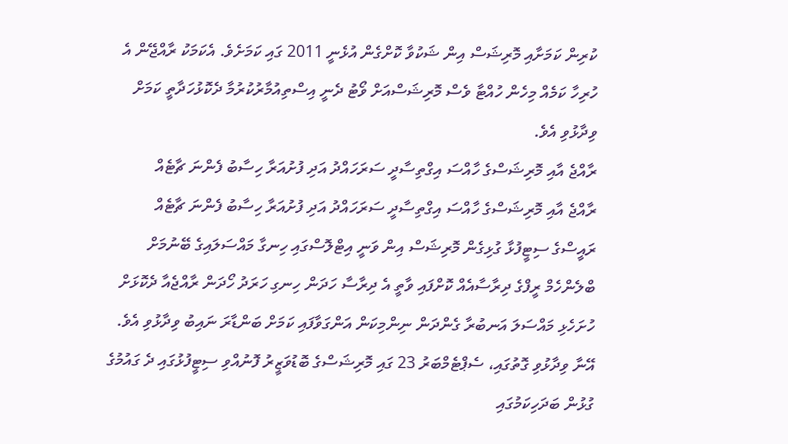ކުރިން ކަމަށާއި މޮރިޝަސް އިން ޝަކުވާ ކޮށްގެން އުޅެނީ 2011 ގައި ކަމަށެވެ. އެކަމަކު ރާއްޖޭން އެ ހުރިހާ ކަމެއް މިހެން ހުއްޓާ ވެސް މޮރިޝަސްއަށް ވޯޓު ދެނީ އިސްތިއުމާރުކުރުމާ ދެކޮޅުހަދާތީ ކަމަށް ވިދާޅުވި އެވެ.
ރާއްޖެ އާއި މޮރިޝަސްގެ ހާއްސަ އިގްތިސާދީ ސަރަހައްދު އަދި ފުށުއަރާ ހިސާބު ފެންނަ ޗާޓެއް
ރާއްޖެ އާއި މޮރިޝަސްގެ ހާއްސަ އިގްތިސާދީ ސަރަހައްދު އަދި ފުށުއަރާ ހިސާބު ފެންނަ ޗާޓެއް
ރައީސްގެ ސިޓީފުޅާ ގުޅިގެން މޮރިޝަސް އިން ވަނީ އިޓްލޮސްގައި ހިނގާ މައްސަލައިގެ ބޭނުމަށް ބްލެންހެމް ރީފްގެ ދިރާސާއެއް ކޮށްފައި ވާތީ އެ ދިރާސާ ހަދަން ހިނގި ހަރަދު ހޯދަން ރާއްޖެއާ ދެކޮޅަށް ހުށަހެޅި މައްސަލަ އަނބުރާ ގެންދަން ނިންމިކަން އަންގަވާފައި ކަމަށް ބަންޑާރަ ނައިބު ވިދާޅުވި އެވެ. އޭނާ ވިދާޅުވި ގޮތުގައި، ސެޕްޓެމްބަރު 23 ގައި މޮރިޝަސްގެ ބޮޑުވަޒީރު ފޮނުއްވި ސިޓީފުޅުގައި ދެ ގައުމުގެ ގުޅުން ބަދަހިކަމުގައި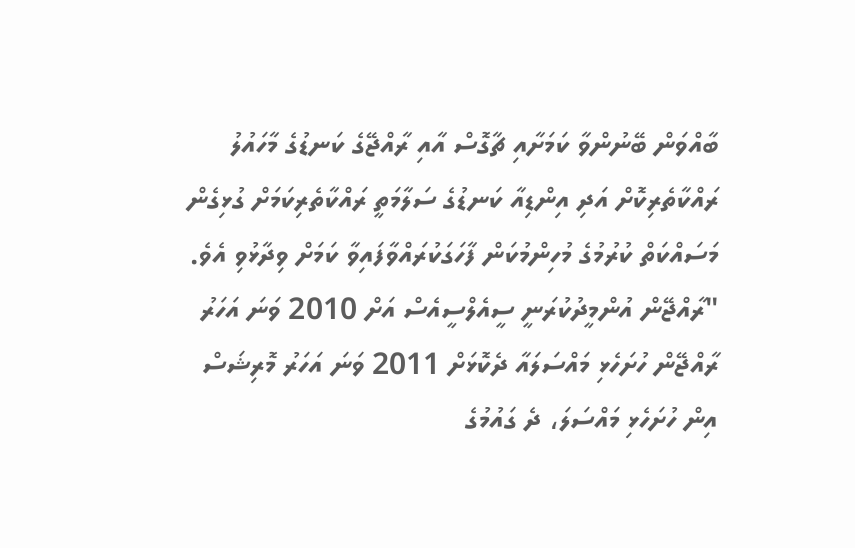ބާއްވަން ބޭނުންވާ ކަމަށާއި ޗާގޮސް އާއި ރާއްޖޭގެ ކަނޑުގެ މާހައުލު ރައްކާތެރިކޮށް އަދި އިންޑިއާ ކަނޑުގެ ސަލާމަތީ ރައްކާތެރިކަމަށް ގުޅިގެން މަސައްކަތް ކުރުމުގެ މުހިންމުކަން ފާހަގަކުރައްވާފައިވާ ކަމަށް ވިދާޅުވި އެވެ.
"ރާއްޖޭން އުންމީދުކުރަނީ ސީއެލްސީއެސް އަށް 2010 ވަނަ އަހަރު ރާއްޖޭން ހުށަހެޅި މައްސަލައާ ދެކޮޅަށް 2011 ވަނަ އަހަރު މޮރިޝަސް އިން ހުށަހެޅި މައްސަލަ، ދެ ގައުމުގެ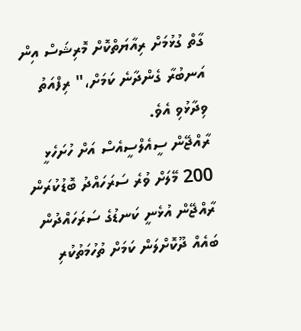ގާތް ގުޅުމަށް ރިއާޔަތްކޮށް މޮރިޝަސް އިން އަނބުރާ ގެންދާނެ ކަމަށް،" ރިފްއަތު ވިދާޅުވި އެވެ.
ރާއްޖޭން ސީއެލްސީއެސް އަށް ހުށަހެޅީ 200 މޭލަށް ވުރެ ސަރަހައްދު ބޮޑުކުރަން
ރާއްޖޭން އުޅެނީ ކަނޑުގެ ސަރަހައްދުން ބައެއް ދޫކޮށްލަން ކަމަށް ތުހުމަތުކުރި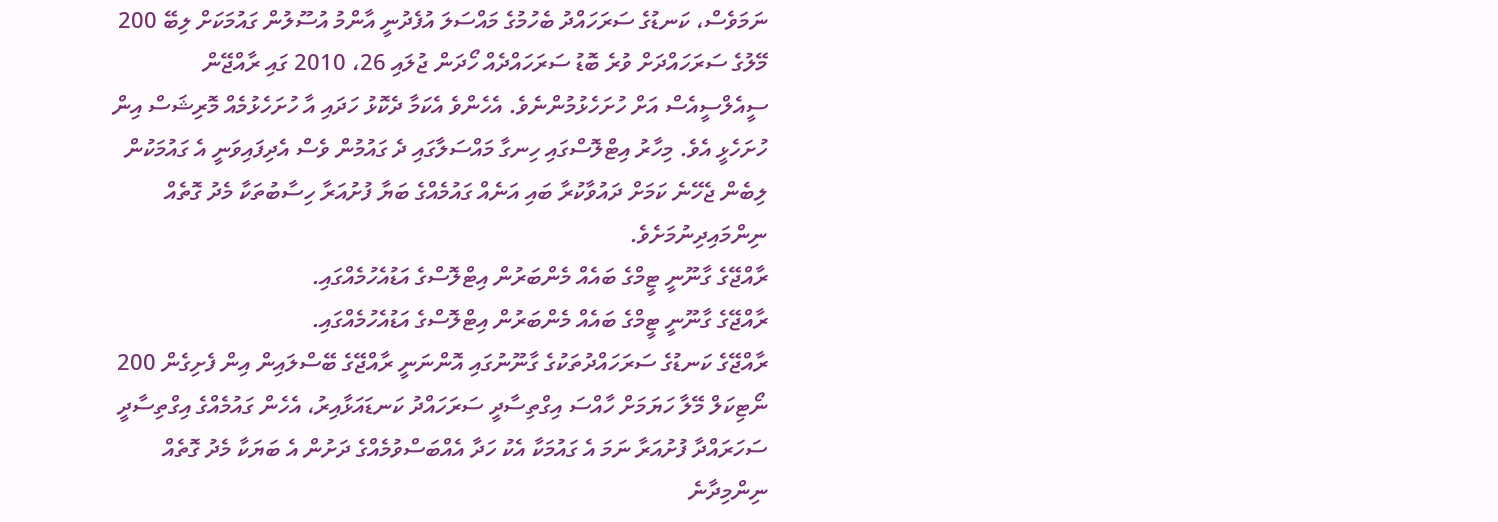ނަމަވެސް، ކަނޑުގެ ސަރަހައްދު ބެހުމުގެ މައްސަލަ އުފެދުނީ އާންމު އުސޫލުން ގައުމަކަށް ލިބޭ 200 މޭލުގެ ސަރަހައްދަށް ވުރެ ބޮޑު ސަރަހައްދެއް ހޯދަން ޖުލައި 26، 2010 ގައި ރާއްޖޭން ސީއެލްސީއެސް އަށް ހުށަހެޅުމުންނެވެ. އެހެންވެ އެކަމާ ދެކޮޅު ހަދައި އާ ހުށަހެޅުމެއް މޮރިޝަސް އިން ހުށަހެޅީ އެވެ. މިހާރު އިޓްލޮސްގައި ހިނގާ މައްސަލާގައި ދެ ގައުމުން ވެސް އެދިފައިވަނީ އެ ގައުމަކުން ލިބެން ޖެހޭނެ ކަމަށް ދައުވާކުރާ ބައި އަނެއް ގައުމެއްގެ ބަޔާ ފުށުއަރާ ހިސާބުތަކާ މެދު ގޮތެއް ނިންމައިދިނުމަށެވެ.
ރާއްޖޭގެ ގާނޫނީ ޓީމްގެ ބައެއް މެންބަރުން އިޓްލޮސްގެ އަޑުއެހުމެއްގައި.
ރާއްޖޭގެ ގާނޫނީ ޓީމްގެ ބައެއް މެންބަރުން އިޓްލޮސްގެ އަޑުއެހުމެއްގައި.
ރާއްޖޭގެ ކަނޑުގެ ސަރަހައްދުތަކުގެ ގާނޫނުގައި އޮންނަނީ ރާއްޖޭގެ ބޭސްލައިން އިން ފެށިގެން 200 ނޯޓިކަލް މޭލާ ހަޔަމަށް ހާއްސަ އިގްތިސާދީ ސަރަހައްދު ކަނޑައަޅާއިރު، އެހެން ގައުމެއްގެ އިގްތިސާދީ ސަހަރައްދާ ފުށުއަރާ ނަމަ އެ ގައުމަކާ އެކު ހަދާ އެއްބަސްވުމެއްގެ ދަށުން އެ ބަޔަކާ މެދު ގޮތެއް ނިންމިދާނެ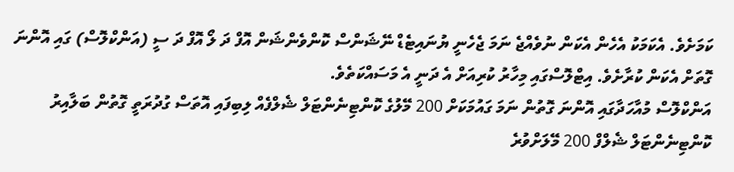ކަމަށެވެ. އެކަމަކު އެހެން އެކަން ނުވެއްޖެ ނަމަ ޖެހެނީ ޔުނައިޓެޑް ނޭޝަންސް ކޮންވެންޝަން އޮފް ދަ ލޯ އޮފް ދަ ސީ (އަންކްލޮސް) ގައި އޮންނަ ގޮތަށް އެކަން ކުރާށެވެ. އިޓްލޮސްގައި މިހާރު ކުރިއަށް އެ ދަނީ އެ މަސައްކަތެވެ.
އަންކްލޮސް މުއާހަދާގައި އޮންނަ ގޮތުން ނަމަ ގައުމަކަށް 200 މޭލުގެ ކޮންޓިނެންޓަލް ޝެލްފެއް ލިބިފައި އޮތަސް ގުދުރަތީ ގޮތުން ބަލާއިރު ކޮންޓިނެންޓަލް ޝެލްފް 200 މޭލަށްވުރެ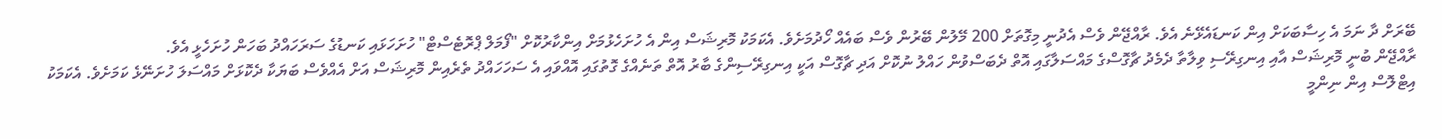ބޭރަށް ދާ ނަމަ އެ ހިސާބަކަށް އިން ކަނޑައެޅޭނެ އެވެ. ރާއްޖޭން ވެސް އެދުނީ މިގޮތަށް 200 މޭލުން ބޭރުން ވެސް ބައެއް ހޯދުމަށެވެ. އެކަމަކު މޮރިޝަސް އިން އެ ހުށަހެޅުމަށް އިންކާރުކޮށް "ފޯމަލް ޕްރޮޓެސްޓް" ހުށަހަޅައި ކަނޑުގެ ސަރަހައްދު ބަހަން ހުށަހެޅީ އެވެ.
ރާއްޖޭން ބުނީ މޮރިޝަސް އާއި އިނގިރޭސި ވިލާތާ ދެމެދު ޗާގޮސްގެ މައްސަލާގައި އޮތް ދެބަސްވުން ހައްލު ނުކޮށް އަދި ޗާގޮސް އަކީ އިނގިރޭސިންގެ ބާރު އޮތް ތަނެއްގެ ގޮތުގައި އޮއްވައި އެ ސަހަހައްދު ތެރެއިން މޮރިޝަސް އަށް އެއްވެސް ބަޔަކާ ދެކޮޅަށް މައްސަލަ ހުށަނޭޅެ ކަމަށެވެ. އެކަމަކު އިޓްލޮސް އިން ނިންމީ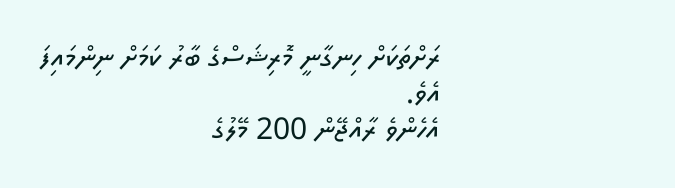ރަށްތަކަށް ހިނގާނީ މޮރިޝަސްގެ ބާރު ކަމަށް ނިންމައިފަ އެވެ.
އެހެންވެ ރާއްޖޭން 200 މޭލުގެ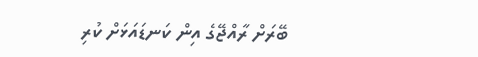ބޭރަށް ރާއްޖޭގެ އިން ކަނޑައަޅަށް ކުރި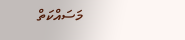މަސައްކަތް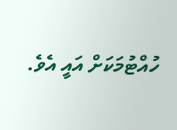ހުއްޓުމަކަށް އައީ އެވެ.